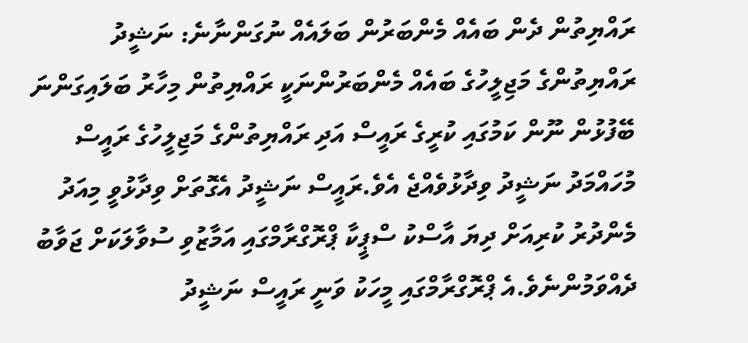ރައްޔިތުން ދެން ބައެއް މެންބަރުން ބަލައެއް ނުގަންނާނެ: ނަޝީދު
ރައްޔިތުންގެ މަޖިލީހުގެ ބައެއް މެންބަރުންނަކީ ރައްޔިތުން މިހާރު ބަލައިގަންނަ ބޭފުޅުން ނޫން ކަމުގައި ކުރީގެ ރައީސް އަދި ރައްޔިތުންގެ މަޖިލީހުގެ ރައީސް މުހައްމަދު ނަޝީދު ވިދާޅުވެއްޖެ އެވެ.ރައީސް ނަޝީދު އެގޮތަށް ވިދާޅުވީ މިއަދު މެންދުރު ކުރިއަށް ދިޔަ އާސްކު ސްޕީކާ ޕްރޮގްރާމްގައި އަމާޒުވި ސުވާލަކަށް ޖަވާބު ދެއްވަމުންނެވެ.އެ ޕްރޮގްރާމްގައި މީހަކު ވަނީ ރައީސް ނަޝީދު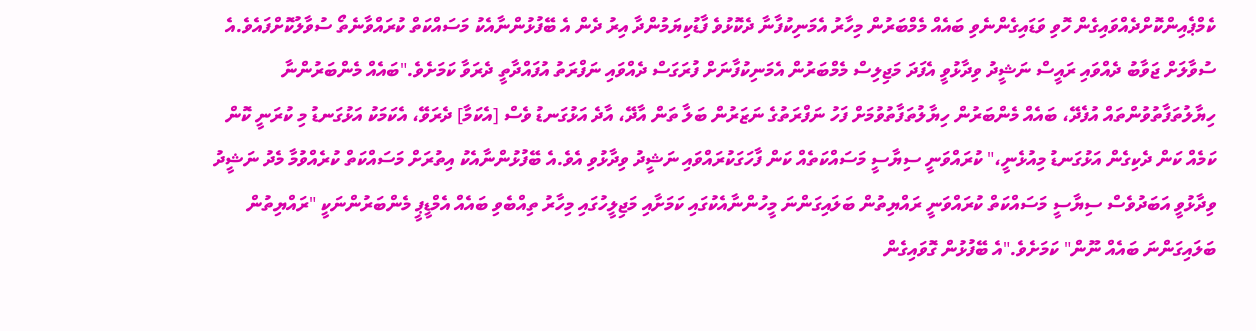ކެމްޕެއިންކޮށްދެއްވައިގެން ހޮވި ވަޑައިގެންނެވި ބައެއް މެމްބަރުން މިހާރު އެމަނިކުފާނާ ދެކޮޅުވެ ފާޑުކިޔަމުންދާ އިރު ދެން އެ ބޭފުޅުންނާއެކު މަސައްކަތް ކުރައްވާނެތޯ ސުވާލުކޮށްފައެވެ.އެ ސުވާލަށް ޖަވާބު ދެއްވައި ރައީސް ނަޝީދު ވިދާޅުވީ އެފަދަ މަޖިލިސް މެމްބަރުން އެމަނިކުފާނަށް ފުރަގަސް ދެއްވައި ނަފްރަތު އުފައްދާތީ ދެރަވާ ކަމަށެވެ."ބައެއް މެންބަރުންނާ ހިޔާލުތަފާތުވުންތައް އުފެދޭ، ބައެއް މެންބަރުން ހިޔާލުތަފާތުވުމަށް ފަހު ނަފްރަތުގެ ނަޒަރުން ބަލާ ތަން އާދޭ، އާދެ އަޅުގަނޑު ވެސް [އެކަމާ] ދެރަވޭ، އެކަމަކު އަޅުގަނޑު މި ކުރަނީ ކޮން ކަމެއް ކަން ދެކިގެން އަޅުގަނޑު މިއުޅެނީ،" ކުރައްވަނީ ސިޔާސީ މަސައްކަތެއް ކަން ފާހަގަކުރައްވައި ނަޝީދު ވިދާޅުވި އެވެ.އެ ބޭފުޅުންނާއެކު އިތުރަށް މަސައްކަތް ކުރެއްވުމާ މެދު ނަޝީދު ވިދާޅުވީ އަބަދުވެސް ސިޔާސީ މަސައްކަތް ކުރައްވަނީ ރައްޔިތުން ބަލައިގަންނަ މީހުންނާއެކުގައި ކަމަށާއި މަޖިލީހުގައި މިހާރު ތިއްބެވި ބައެއް އެމްޑީޕީ މެންބަރުންނަކީ "ރައްޔިތުން ބަލައިގަންނަ ބައެއް ނޫން" ކަމަށެވެ."އެ ބޭފުޅުން ގޮވައިގެން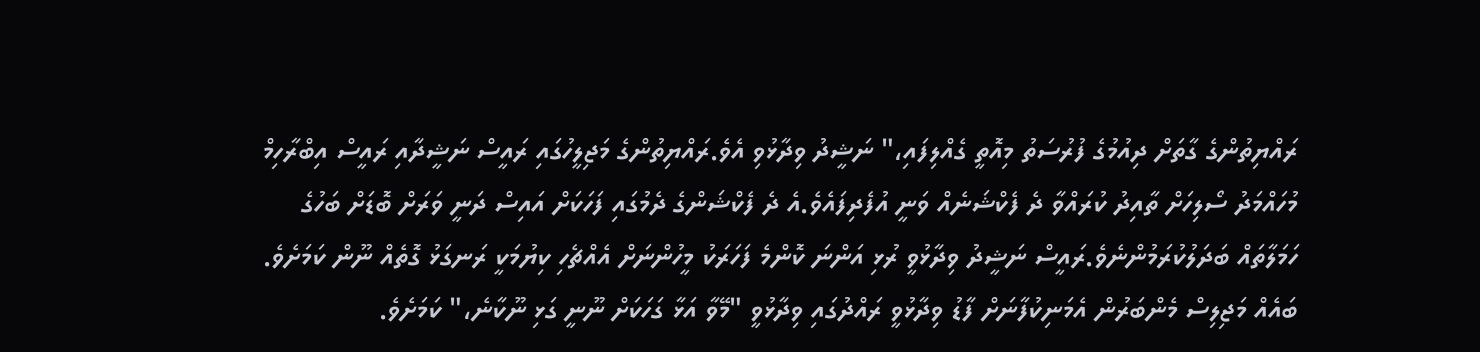ރައްޔިތުންގެ ގާތަށް ދިއުމުގެ ފުރުސަތު މިއޮތީ ގެއްލިފައި،" ނަޝީދު ވިދާޅުވި އެވެ.ރައްޔިތުންގެ މަޖިލީހުގައި ރައީސް ނަޝީދާއި ރައީސް އިބްރާހިމް މުހައްމަދު ސޯލިހަށް ތާއިދު ކުރައްވާ ދެ ފެކްޝަނެއް ވަނީ އުފެދިފައެވެ.އެ ދެ ފެކްޝަންގެ ދެމުގައި ފަހަކަށް އައިސް ދަނީ ވަރަށް ބޮޑަށް ބަހުގެ ހަމަލާތައް ބަދަލުކުރަމުންނެވެ.ރައީސް ނަޝީދު ވިދާޅުވީ ރުޅި އަންނަ ކޮންމެ ފަހަރަކު މީހުންނަށް އެއްޗެހި ކިޔުމަކީ ރަނގަޅު ގޮތެއް ނޫން ކަމަށެވެ. ބައެއް މަޖިލިސް މެންބަރުން އެމަނިކުފާނަށް ފާޑު ވިދާޅުވީ ރައްދުގައި ވިދާޅުވީ "މޭވާ އަޅާ ގަހަކަށް ނޫނީ ގަޅި ނޫކާނެ،" ކަމަށެވެ.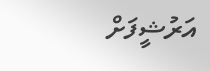އަރުޝީފަށް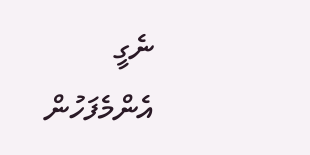ނެގީ
އެންމެފަހުން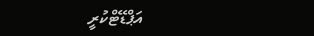އަޕްޑޭޓްކުރީ